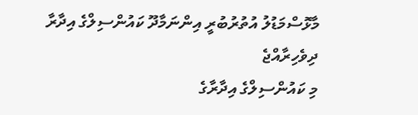މާޅޮސްމަޑުލު އުތުރުބުރީ އިންނަމާދޫ ކައުންސިލްގެ އިދާރާ
ދިވެހިރާއްޖެ
މި ކައުންސިލްގެ އިދާރާގެ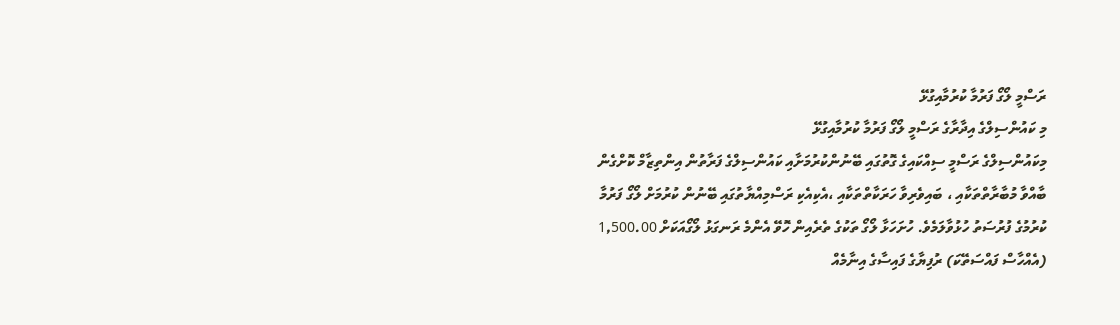ރަސްމީ ލޯގޯ ފަރުމާ ކުރުމާއިގުޅޭ
މި ކައުންސިލްގެ އިދާރާގެ ރަސްމީ ލޯގޯ ފަރުމާ ކުރުމާއިގުޅޭ
މިކައުންސިލްގެ ރަސްމީ ސިއްކައިގެ ގޮތުގައި ބޭނުންކުރުމަށާއި ކައުންސިލްގެ ފަރާތުން އިންތިޒާމް ކޮށްގެން ބާއްވާ މުބާރާތްތަކާއި ، ބައިވެރިވާ ހަރަކާތްތަކާއި ،އެކިއެކި ރަސްމިއްޔާތުގައި ބޭނުން ކުރުމަށް ލޯގޯ ފަރުމާ ކުރުމުގެ ފުރުސަތު ހުޅުވާލަމެވެ. ހުށަހަޅާ ލޯގޯ ތަކުގެ ތެރެއިން ހޮވޭ އެންމެ ރަނގަޅު ލޯގޯއަކަށް 1,500.00 (އެއްހާސް ފައްސަތޭކަ) ރުފިޔާގެ ފައިސާގެ އިނާމެއް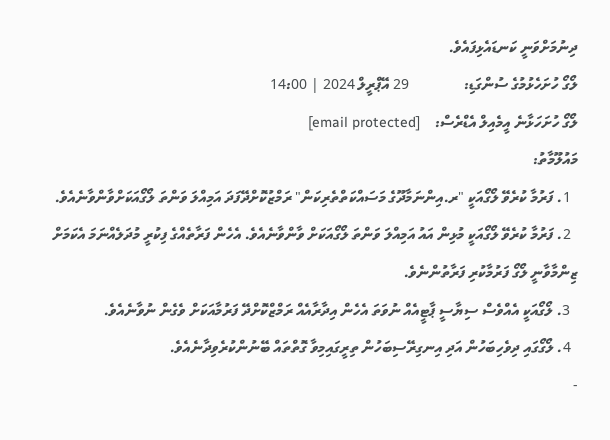ދިނުމަށްވަނީ ކަނޑައެޅިފައެވެ.
ލޯގޯ ހުށަހެޅުމުގެ ސުންގަޑި:               29 އޭޕްރީލް 2024 | 14:00
ލޯގޯ ހުށަހަޅާނެ އީމެއިލް އެޑްރެސް:    [email protected]
މައުލޫމާތު:
  1. ފަރުމާ ކުރެވޭ ލޯގޯއަކީ "ރ.އިންނަމާދޫގެ މަސައްކަތްތެރިކަން" ރަމްޒުކޮށްދޭފަދަ އަމިއްލަ ވަންތަ ލޯގޯއަކަށްވާންވާނެއެވެ.
  2. ފަރުމާ ކުރެވޭ ލޯގޯއަކީ މުޅިން އައު އަމިއްލަ ވަންތަ ލޯގޯއަކަށް ވާންވާނެއެވެ. އެހެން ފަރާތެއްގެ ފިކުރީ މުދަލެއްނަމަ އެކަމަށް ޒިންމާވާނީ ލޯގޯ ފަރުމާކުރި ފަރާތުންނެވެ.
  3. ލޯގޯއަކީ އެއްވެސް ސިޔާސީ ޕާޓީއެއް ނުވަތަ އެހެން އިދާރާއެއް ރަމްޒްކޮށްދޭ ފަރުމާއަކަށް ވެގެން ނުވާނެއެވެ.
  4. ލޯގޯގައި ދިވެހިބަހުން އަދި އިނގިރޭސިބަހުން ތިރީގައިމިވާ ގޮތްތައް ބޭނުންކުރެވިދާނެއެވެ.
-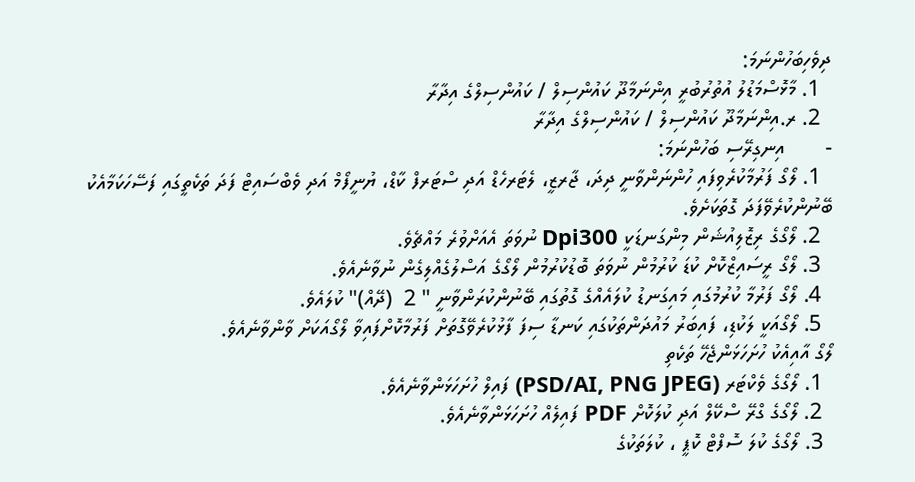ދިވެހިބަހުންނަމަ:
  1. މާޅޮސްމަޑުލު އުތުރުބުރީ އިންނަމާދޫ ކައުންސިލް / ކައުންސިލްގެ އިދާރާ
  2. ރ.އިންނަމާދޫ ކައުންސިލް / ކައުންސިލްގެ އިދާރާ
-       އިނގިރޭސި ބަހުންނަމަ:
  1. ލޯގޯ ފަރުމާކުރެވިފައި ހުންނަންވާނީ ދިދަ، ޖާރޒީ، ލެޓަރހެޑް އަދި ސްޓަރފް ކާޑް، ޔުނީފޯމް އަދި ވެބްސައިޓް ފަދަ ތަކެތީގައި ފަސޭހަކަމާއެކު ބޭނުންކުރެވޭފަދަ ގޮތަކަށެވެ.
  2. ލޯގޯގެ ރިޒޮލިއުޝަން މިންގަނޑަކީ Dpi300 ނުވަތަ އެއަށްވުރެ މައްޗެވެ.
  3. ލޯގޯ ރީސައިޒްކޮށް ކުޑަ ކުރުމުން ނުވަތަ ބޮޑުކުރުމުން ލޯގޯގެ އަސްލުގެއްލިގެން ނުވާނެއެވެ.
  4. ލޯގޯ ފަރުމާ ކުރުމުގައި މައިގަނޑު ކުލައެއްގެ ގޮތުގައި ބޭނުންކުރަންވާނީ " 2  (ދޭއް)" ކުލައެވެ.
  5. ލޯގޯއަކީ ލަކުޑި، ފައިބަރު މައުދަންތަކުގައި ކަނޑާ ސިފަ ފާޅުކުރެވޭގޮތަށް ފަރުމާކޮށްފައިވާ ލޯގޯއަކަށް ވާންވާނެއެވެ.
ލޯގޯ އާއިއެކު ހުށަހަޅަންޖެހޭ ތަކެތި
  1. ލޯގޯގެ ވެކްޓަރ (PSD/AI, PNG JPEG) ފައިލް ހުށަހަޅަންވާނެއެވެ.
  2. ލޯގޯގެ ގްރޭ ސްކޭލް އަދި ކުލަކޮށް PDF ފައިލެއް ހުށަހަޅަންވާނެއެވެ.
  3. ލޯގޯގެ ކުލަ ސޮފްޓް ކޮޕީ ، ކުލަތަކުގެ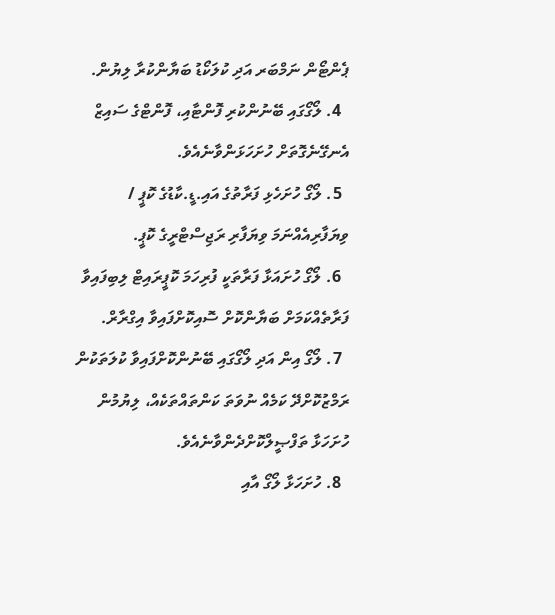ޕެންޓޯން ނަމްބަރ އަދި ކުލަކޯޑު ބަޔާންކުރާ ލިޔުން.
  4. ލޯގޯގައި ބޭނުންކުރި ފޮންޓާއި، ފޮންޓްގެ ސައިޒް އެނގޭނެގޮތަށް ހުށަހަޅަންވާނެއެވެ.
  5. ލޯގޯ ހުށަހެޅި ފަރާތުގެ އައި.ޑީ.ކާޑުގެ ކޮޕީ / ވިޔަފާރިއެއްނަމަ ވިޔަފާރި ރަޖިސްޓްރީގެ ކޮޕީ.
  6. ލޯގޯ ހުށައަޅާ ފަރާތަކީ ފުރިހަމަ ކޮޕީރައިޓް ލިބިފައިވާ ފަރާތެއްކަމަށް ބަޔާންކޮށް ސޮއިކޮށްފައިވާ އިގްރާރް.
  7. ލޯގޯ އިން އަދި ލޯގޯގައި ބޭނުންކޮށްފައިވާ ކުލަތަކުން ރަމްޒުކޮށްދޭ ކަމެއް ނުވަތަ ކަންތައްތަކެއް، ލިޔުމުން ހުށަހަޅާ ތަފްޞީލްކޮށްދެންވާނެއެވެ.
  8. ހުށަހަޅާ ލޯގޯ އާއި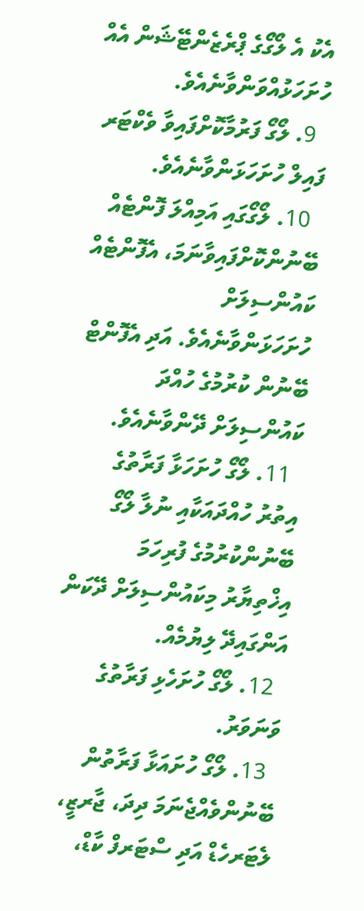އެކު އެ ލޯގޯގެ ޕްރެޒެންޓޭޝަން އެއް ހުށަހަޅުއްވަންވާނެއެވެ.
  9. ލޯގޯ ފަރުމާކޮށްފައިވާ ވެކްޓަރ ފައިލް ހުށަހަޅަންވާނެއެވެ.
  10. ލޯގޯގައި އަމިއްލަ ފޮންޓެއް ބޭނުންކޮށްފައިވާނަމަ، އެފޮންޓެއް ކައުންސިލަށް ހުށަހަޅަންވާނެއެވެ. އަދި އެފޮންޓް ބޭނުން ކުރުމުގެ ހުއްދަ ކައުންސިލަށް ދޭންވާނެއެވެ.
  11. ލޯގޯ ހުށަހަޅާ ފަރާތުގެ އިތުރު ހުއްދައަކާއި ނުލާ ލޯގޯ ބޭނުންކުރުމުގެ ފުރިހަމަ އިޚްތިޔާރު މިކައުންސިލަށް ދޭކަން އަންގައިދޭ ލިޔުމެއް.
  12. ލޯގޯ ހުށަހެޅި ފަރާތުގެ ވަނަވަރު.
  13. ލޯގޯ ހުށައަޅާ ފަރާތުން ބޭނުންވެއްޖެނަމަ ދިދަ، ޖާރޒީ، ލެޓަރހެޑް އަދި ސްޓަރފް ކާޑް،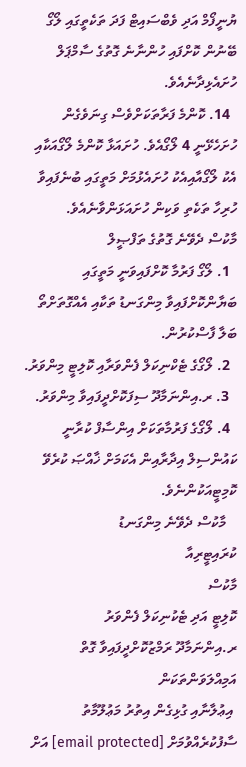ޔުނީފޯމް އަދި ވެބްސައިޓް ފަދަ ތަކެތީގައި ލޯގޯ ބޭނުން ކޮށްފައި ހުންނާނެ ގޮތުގެ ސާމްޕަލް ހުށައެޅިދާނެއެވެ.
  14. ކޮންމެ ފަރާތަކަށްވެސް ގިނަވެގެން ހުށަހެޅޭނީ 4 ލޯގޯއެވެ. ހުށައަޅާ ކޮންމެ ލޯގޯއަކާއި އެކު ލޯގޯއާއިއެކު ހުށައެޅުމަށް މަތީގައި ބުނެފައިވާ ހުރިހާ ތަކެތި ވަކިން ހުށައަޅަންވާނެއެވެ.
މާކުސް ދެވޭނެ ގޮތުގެ ތަފްޞީލް
  1. ލޯގޯ ފަރުމާ ކޮށްފައިވަނީ މަތީގައި ބަޔާންކޮށްފައިވާ މިންގަނޑު ތަކާއި އެއްގޮތަށްތޯ ބަލާ ފާސްކުރުން.
  2. ލޯގޯގެ ޓެކްނިކަލް ފެންވަރާއި ކޮލިޓީ މިންވަރު.
  3. ރ.އިންނަމާދޫ ސިފަކޮށްދީފައިވާ މިންވަރު.
  4. ލޯގޯގެ ފަރުމާތަކަށް އިންސާފް ކުރާނީ ކައުންސިލް އިދާރާއިން އެކަމަށް ޚާއްޞަ ކުރެވޭ ކޮމިޓީއަކުންނެވެ.
   މާކުސް ދެވޭނެ މިންގަނޑު
ކުރައިޓީރިއާ
މާކުސް
ކޮލިޓީ އަދި ޓެކުނިކަލް ފެންވަރު
ރ.އިންނަމާދޫ ރަމްޒުކޮށްދީފައިވާ ގޮތް
އަމިއްލަވަންތަކަން
 އިޢުލާނާއި ގުޅިގެން އިތުރު މަޢުލޫމާތު ސާފުކުރެއްވުމަށް [email protected] އަށް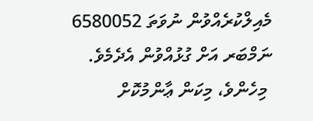މެއިލްކުރެއްވުން ނުވަތަ 6580052 ނަމްބަރ އަށް ގުޅުއްވުން އެދެމެވެ.
 މިހެންވެ، މިކަން ޢާންމުކޮށް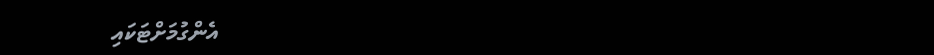އެންގުމަށްޓަކައި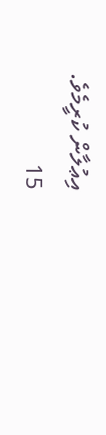އިޢުލާން ކުރީމެވެ.
15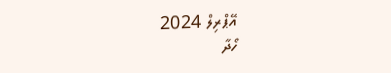އޭޕްރިލް 2024
ހޯދާ